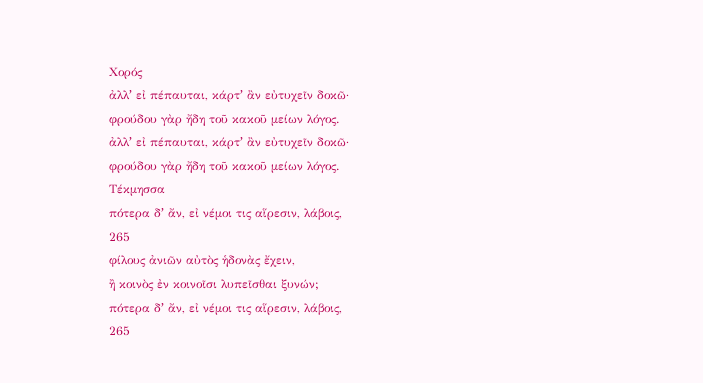Χορός
ἀλλʼ εἰ πέπαυται, κάρτʼ ἂν εὐτυχεῖν δοκῶ·
φρούδου γὰρ ἤδη τοῦ κακοῦ μείων λόγος.
ἀλλʼ εἰ πέπαυται, κάρτʼ ἂν εὐτυχεῖν δοκῶ·
φρούδου γὰρ ἤδη τοῦ κακοῦ μείων λόγος.
Τέκμησσα
πότερα δʼ ἄν, εἰ νέμοι τις αἵρεσιν, λάβοις,
265
φίλους ἀνιῶν αὐτὸς ἡδονὰς ἔχειν,
ἢ κοινὸς ἐν κοινοῖσι λυπεῖσθαι ξυνών;
πότερα δʼ ἄν, εἰ νέμοι τις αἵρεσιν, λάβοις,
265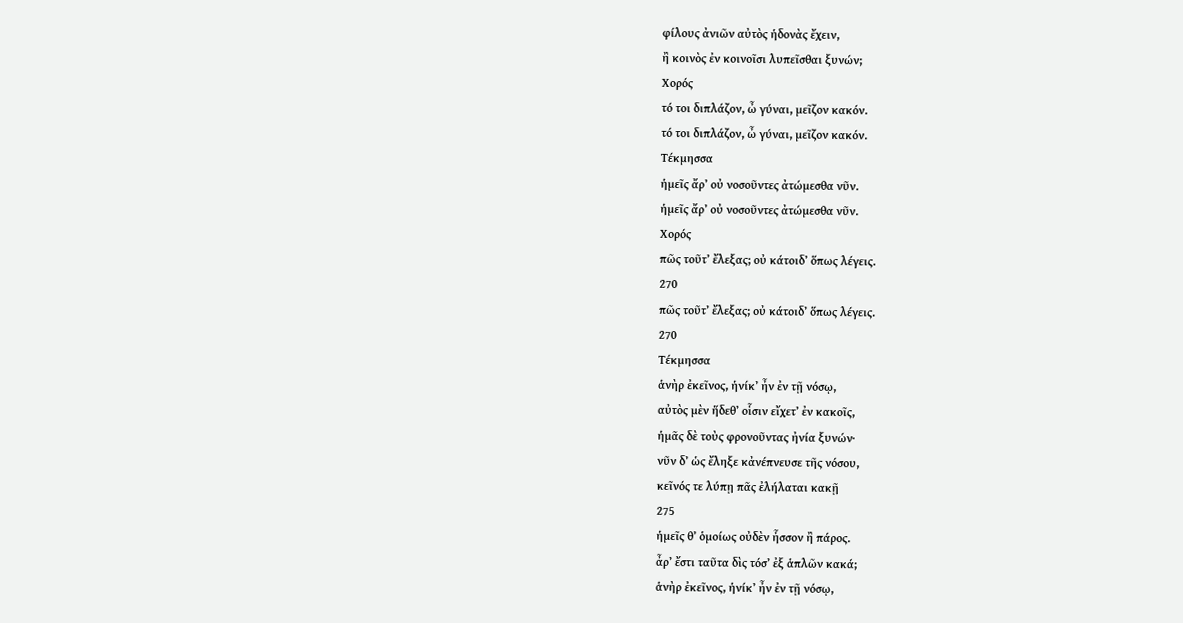φίλους ἀνιῶν αὐτὸς ἡδονὰς ἔχειν,
ἢ κοινὸς ἐν κοινοῖσι λυπεῖσθαι ξυνών;
Χορός
τό τοι διπλάζον, ὦ γύναι, μεῖζον κακόν.
τό τοι διπλάζον, ὦ γύναι, μεῖζον κακόν.
Τέκμησσα
ἡμεῖς ἄρʼ οὐ νοσοῦντες ἀτώμεσθα νῦν.
ἡμεῖς ἄρʼ οὐ νοσοῦντες ἀτώμεσθα νῦν.
Χορός
πῶς τοῦτʼ ἔλεξας; οὐ κάτοιδʼ ὅπως λέγεις.
270
πῶς τοῦτʼ ἔλεξας; οὐ κάτοιδʼ ὅπως λέγεις.
270
Τέκμησσα
ἁνὴρ ἐκεῖνος, ἡνίκʼ ἦν ἐν τῇ νόσῳ,
αὐτὸς μὲν ἥδεθʼ οἷσιν εἴχετʼ ἐν κακοῖς,
ἡμᾶς δὲ τοὺς φρονοῦντας ἠνία ξυνών·
νῦν δʼ ὡς ἔληξε κἀνέπνευσε τῆς νόσου,
κεῖνός τε λύπῃ πᾶς ἐλήλαται κακῇ
275
ἡμεῖς θʼ ὁμοίως οὐδὲν ἧσσον ἢ πάρος.
ἆρʼ ἔστι ταῦτα δὶς τόσʼ ἐξ ἁπλῶν κακά;
ἁνὴρ ἐκεῖνος, ἡνίκʼ ἦν ἐν τῇ νόσῳ,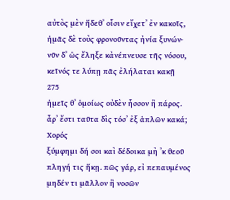αὐτὸς μὲν ἥδεθʼ οἷσιν εἴχετʼ ἐν κακοῖς,
ἡμᾶς δὲ τοὺς φρονοῦντας ἠνία ξυνών·
νῦν δʼ ὡς ἔληξε κἀνέπνευσε τῆς νόσου,
κεῖνός τε λύπῃ πᾶς ἐλήλαται κακῇ
275
ἡμεῖς θʼ ὁμοίως οὐδὲν ἧσσον ἢ πάρος.
ἆρʼ ἔστι ταῦτα δὶς τόσʼ ἐξ ἁπλῶν κακά;
Χορός
ξύμφημι δή σοι καὶ δέδοικα μὴ ʼκ θεοῦ
πληγή τις ἥκῃ. πῶς γάρ, εἰ πεπαυμένος
μηδέν τι μᾶλλον ἢ νοσῶν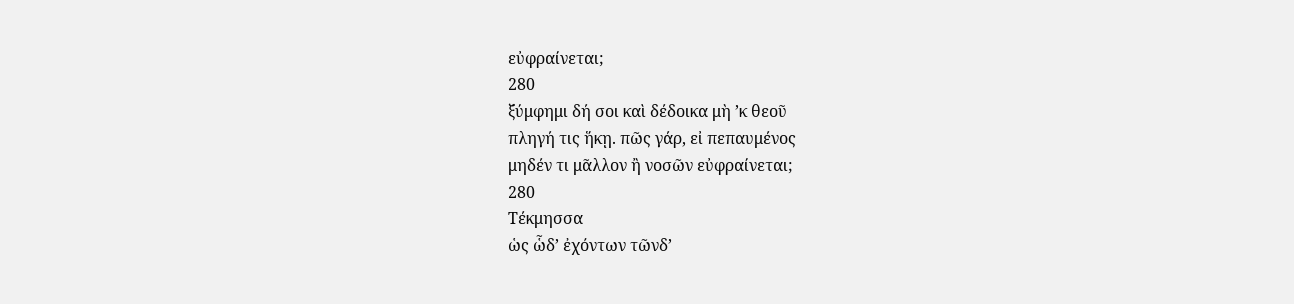εὐφραίνεται;
280
ξύμφημι δή σοι καὶ δέδοικα μὴ ʼκ θεοῦ
πληγή τις ἥκῃ. πῶς γάρ, εἰ πεπαυμένος
μηδέν τι μᾶλλον ἢ νοσῶν εὐφραίνεται;
280
Τέκμησσα
ὡς ὧδʼ ἐχόντων τῶνδʼ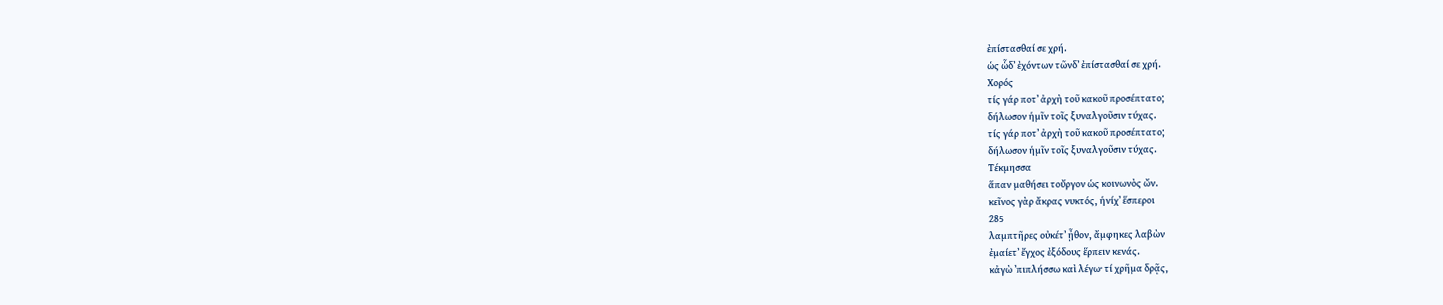ἐπίστασθαί σε χρή.
ὡς ὧδʼ ἐχόντων τῶνδʼ ἐπίστασθαί σε χρή.
Χορός
τίς γάρ ποτʼ ἀρχὴ τοῦ κακοῦ προσέπτατο;
δήλωσον ἡμῖν τοῖς ξυναλγοῦσιν τύχας.
τίς γάρ ποτʼ ἀρχὴ τοῦ κακοῦ προσέπτατο;
δήλωσον ἡμῖν τοῖς ξυναλγοῦσιν τύχας.
Τέκμησσα
ἅπαν μαθήσει τοὔργον ὡς κοινωνὸς ὤν.
κεῖνος γὰρ ἄκρας νυκτός, ἡνίχʼ ἕσπεροι
285
λαμπτῆρες οὐκέτʼ ᾖθον, ἄμφηκες λαβὼν
ἐμαίετʼ ἔγχος ἐξόδους ἕρπειν κενάς.
κἀγὼ ʼπιπλήσσω καὶ λέγω· τί χρῆμα δρᾷς,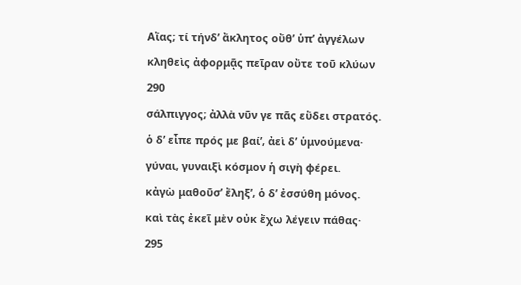Αἴας; τί τήνδʼ ἄκλητος οὔθʼ ὑπʼ ἀγγέλων
κληθεὶς ἀφορμᾷς πεῖραν οὔτε τοῦ κλύων
290
σάλπιγγος; ἀλλὰ νῦν γε πᾶς εὕδει στρατός.
ὁ δʼ εἶπε πρός με βαίʼ, ἀεὶ δʼ ὑμνούμενα·
γύναι, γυναιξὶ κόσμον ἡ σιγὴ φέρει.
κἀγὼ μαθοῦσʼ ἔληξʼ, ὁ δʼ ἐσσύθη μόνος.
καὶ τὰς ἐκεῖ μὲν οὐκ ἔχω λέγειν πάθας·
295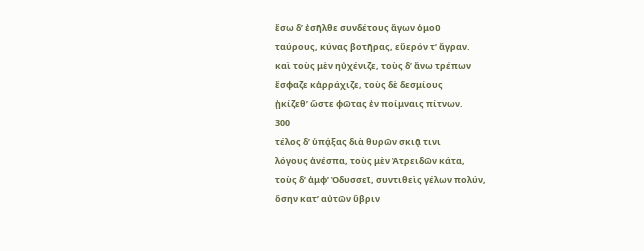ἔσω δʼ ἐσῆλθε συνδέτους ἄγων ὁμοῦ
ταύρους, κύνας βοτῆρας, εὔερόν τʼ ἄγραν.
καὶ τοὺς μὲν ηὐχένιζε, τοὺς δʼ ἄνω τρέπων
ἔσφαζε κἀρράχιζε, τοὺς δὲ δεσμίους
ᾐκίζεθʼ ὥστε φῶτας ἐν ποίμναις πίτνων.
300
τέλος δʼ ὑπᾴξας διὰ θυρῶν σκιᾷ τινι
λόγους ἀνέσπα, τοὺς μὲν Ἀτρειδῶν κάτα,
τοὺς δʼ ἀμφʼ Ὀδυσσεῖ, συντιθεὶς γέλων πολύν,
ὅσην κατʼ αὐτῶν ὕβριν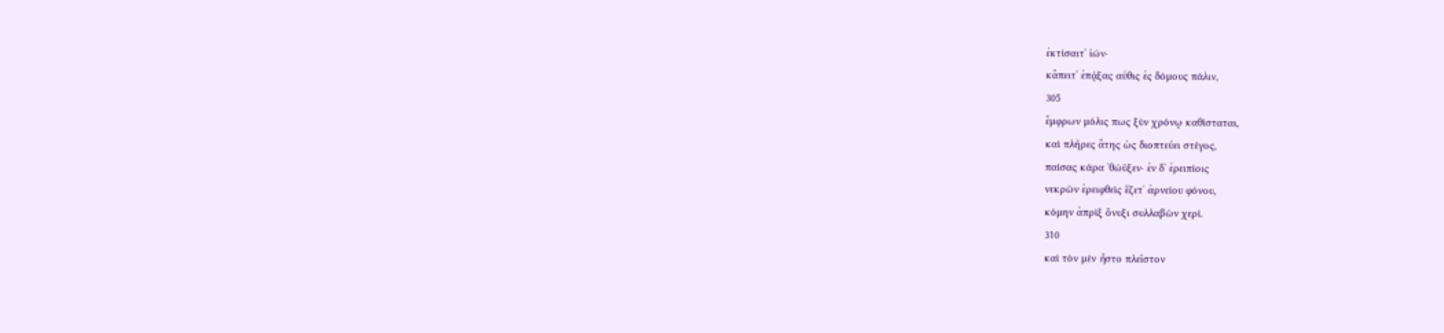ἐκτίσαιτʼ ἰών·
κἄπειτʼ ἐπᾴξας αὖθις ἐς δόμους πάλιν,
305
ἔμφρων μόλις πως ξὺν χρόνῳ καθίσταται,
καὶ πλῆρες ἄτης ὡς διοπτεύει στέγος,
παίσας κάρα ʼθώϋξεν· ἐν δʼ ἐρειπίοις
νεκρῶν ἐρειφθεὶς ἕζετʼ ἀρνείου φόνου,
κόμην ἀπρὶξ ὄνυξι συλλαβὼν χερί.
310
καὶ τὸν μὲν ἧστο πλεῖστον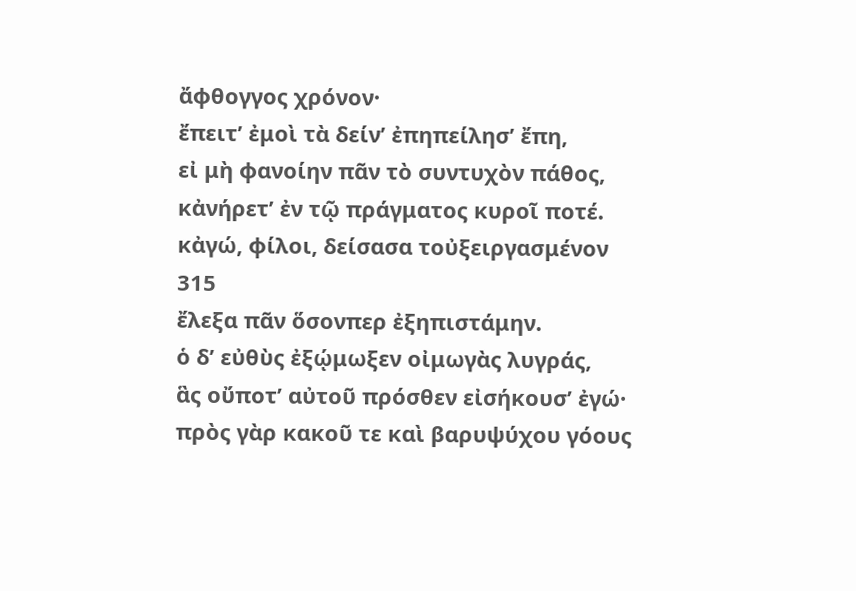ἄφθογγος χρόνον·
ἔπειτʼ ἐμοὶ τὰ δείνʼ ἐπηπείλησʼ ἔπη,
εἰ μὴ φανοίην πᾶν τὸ συντυχὸν πάθος,
κἀνήρετʼ ἐν τῷ πράγματος κυροῖ ποτέ.
κἀγώ, φίλοι, δείσασα τοὐξειργασμένον
315
ἔλεξα πᾶν ὅσονπερ ἐξηπιστάμην.
ὁ δʼ εὐθὺς ἐξῴμωξεν οἰμωγὰς λυγράς,
ἃς οὔποτʼ αὐτοῦ πρόσθεν εἰσήκουσʼ ἐγώ·
πρὸς γὰρ κακοῦ τε καὶ βαρυψύχου γόους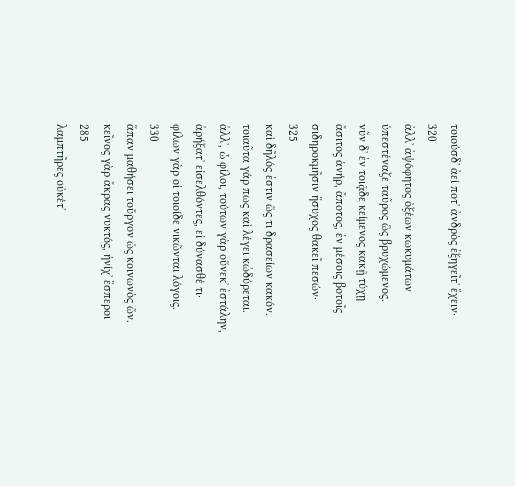τοιούσδʼ ἀεί ποτʼ ἀνδρὸς ἐξηγεῖτʼ ἔχειν·
320
ἀλλʼ ἀψόφητος ὀξέων κωκυμάτων
ὑπεστέναζε ταῦρος ὣς βρυχώμενος.
νῦν δʼ ἐν τοιᾷδε κείμενος κακῇ τύχῃ
ἄσιτος ἁνήρ, ἄποτος, ἐν μέσοις βοτοῖς
σιδηροκμῆσιν ἥσυχος θακεῖ πεσών·
325
καὶ δῆλός ἐστιν ὥς τι δρασείων κακόν.
τοιαῦτα γάρ πως καὶ λέγει κὠδύρεται.
ἀλλʼ, ὦ φίλοι, τούτων γὰρ οὕνεκʼ ἐστάλην,
ἀρήξατʼ εἰσελθόντες, εἰ δύνασθέ τι·
φίλων γὰρ οἱ τοιοίδε νικῶνται λόγοις.
330
ἅπαν μαθήσει τοὔργον ὡς κοινωνὸς ὤν.
κεῖνος γὰρ ἄκρας νυκτός, ἡνίχʼ ἕσπεροι
285
λαμπτῆρες οὐκέτʼ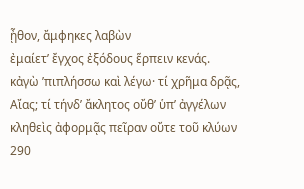ᾖθον, ἄμφηκες λαβὼν
ἐμαίετʼ ἔγχος ἐξόδους ἕρπειν κενάς.
κἀγὼ ʼπιπλήσσω καὶ λέγω· τί χρῆμα δρᾷς,
Αἴας; τί τήνδʼ ἄκλητος οὔθʼ ὑπʼ ἀγγέλων
κληθεὶς ἀφορμᾷς πεῖραν οὔτε τοῦ κλύων
290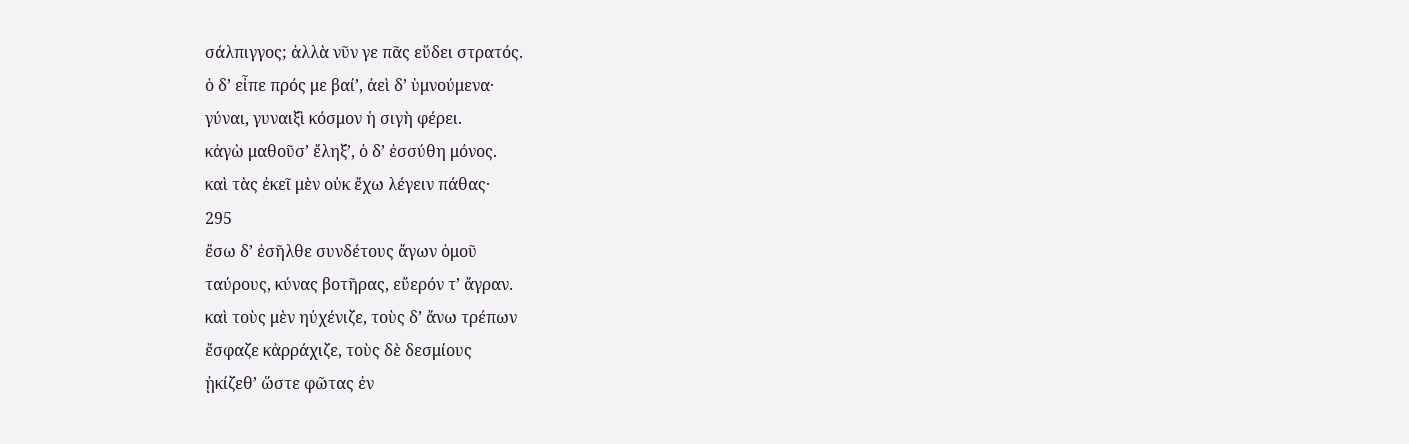σάλπιγγος; ἀλλὰ νῦν γε πᾶς εὕδει στρατός.
ὁ δʼ εἶπε πρός με βαίʼ, ἀεὶ δʼ ὑμνούμενα·
γύναι, γυναιξὶ κόσμον ἡ σιγὴ φέρει.
κἀγὼ μαθοῦσʼ ἔληξʼ, ὁ δʼ ἐσσύθη μόνος.
καὶ τὰς ἐκεῖ μὲν οὐκ ἔχω λέγειν πάθας·
295
ἔσω δʼ ἐσῆλθε συνδέτους ἄγων ὁμοῦ
ταύρους, κύνας βοτῆρας, εὔερόν τʼ ἄγραν.
καὶ τοὺς μὲν ηὐχένιζε, τοὺς δʼ ἄνω τρέπων
ἔσφαζε κἀρράχιζε, τοὺς δὲ δεσμίους
ᾐκίζεθʼ ὥστε φῶτας ἐν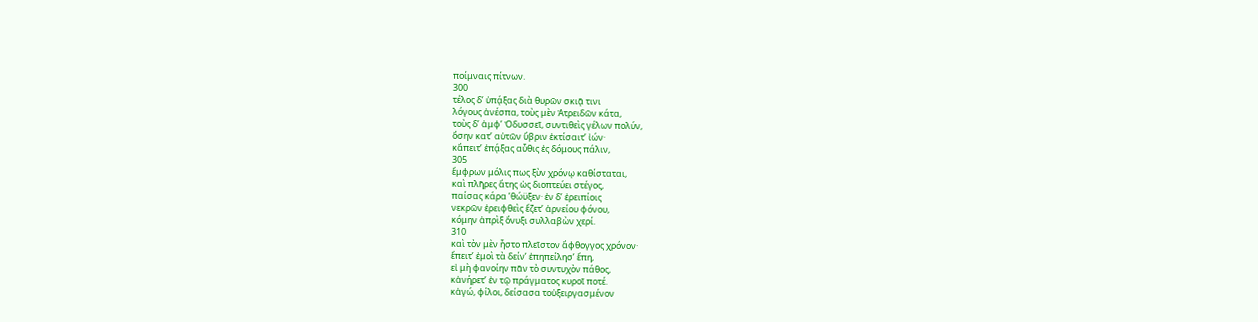ποίμναις πίτνων.
300
τέλος δʼ ὑπᾴξας διὰ θυρῶν σκιᾷ τινι
λόγους ἀνέσπα, τοὺς μὲν Ἀτρειδῶν κάτα,
τοὺς δʼ ἀμφʼ Ὀδυσσεῖ, συντιθεὶς γέλων πολύν,
ὅσην κατʼ αὐτῶν ὕβριν ἐκτίσαιτʼ ἰών·
κἄπειτʼ ἐπᾴξας αὖθις ἐς δόμους πάλιν,
305
ἔμφρων μόλις πως ξὺν χρόνῳ καθίσταται,
καὶ πλῆρες ἄτης ὡς διοπτεύει στέγος,
παίσας κάρα ʼθώϋξεν· ἐν δʼ ἐρειπίοις
νεκρῶν ἐρειφθεὶς ἕζετʼ ἀρνείου φόνου,
κόμην ἀπρὶξ ὄνυξι συλλαβὼν χερί.
310
καὶ τὸν μὲν ἧστο πλεῖστον ἄφθογγος χρόνον·
ἔπειτʼ ἐμοὶ τὰ δείνʼ ἐπηπείλησʼ ἔπη,
εἰ μὴ φανοίην πᾶν τὸ συντυχὸν πάθος,
κἀνήρετʼ ἐν τῷ πράγματος κυροῖ ποτέ.
κἀγώ, φίλοι, δείσασα τοὐξειργασμένον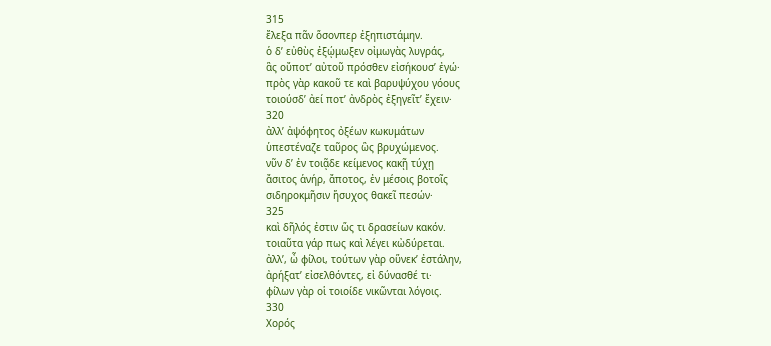315
ἔλεξα πᾶν ὅσονπερ ἐξηπιστάμην.
ὁ δʼ εὐθὺς ἐξῴμωξεν οἰμωγὰς λυγράς,
ἃς οὔποτʼ αὐτοῦ πρόσθεν εἰσήκουσʼ ἐγώ·
πρὸς γὰρ κακοῦ τε καὶ βαρυψύχου γόους
τοιούσδʼ ἀεί ποτʼ ἀνδρὸς ἐξηγεῖτʼ ἔχειν·
320
ἀλλʼ ἀψόφητος ὀξέων κωκυμάτων
ὑπεστέναζε ταῦρος ὣς βρυχώμενος.
νῦν δʼ ἐν τοιᾷδε κείμενος κακῇ τύχῃ
ἄσιτος ἁνήρ, ἄποτος, ἐν μέσοις βοτοῖς
σιδηροκμῆσιν ἥσυχος θακεῖ πεσών·
325
καὶ δῆλός ἐστιν ὥς τι δρασείων κακόν.
τοιαῦτα γάρ πως καὶ λέγει κὠδύρεται.
ἀλλʼ, ὦ φίλοι, τούτων γὰρ οὕνεκʼ ἐστάλην,
ἀρήξατʼ εἰσελθόντες, εἰ δύνασθέ τι·
φίλων γὰρ οἱ τοιοίδε νικῶνται λόγοις.
330
Χορός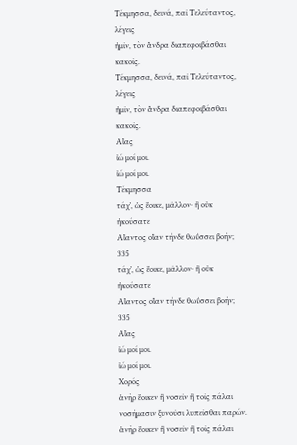Τέκμησσα, δεινά, παῖ Τελεύταντος, λέγεις
ἡμῖν, τὸν ἄνδρα διαπεφοιβάσθαι κακοῖς.
Τέκμησσα, δεινά, παῖ Τελεύταντος, λέγεις
ἡμῖν, τὸν ἄνδρα διαπεφοιβάσθαι κακοῖς.
Αἴας
ἰώ μοί μοι.
ἰώ μοί μοι.
Τέκμησσα
τάχʼ, ὡς ἔοικε, μᾶλλον· ἢ οὐκ ἠκούσατε
Αἴαντος οἵαν τήνδε θωΰσσει βοήν;
335
τάχʼ, ὡς ἔοικε, μᾶλλον· ἢ οὐκ ἠκούσατε
Αἴαντος οἵαν τήνδε θωΰσσει βοήν;
335
Αἴας
ἰώ μοί μοι.
ἰώ μοί μοι.
Χορός
ἁνὴρ ἔοικεν ἢ νοσεῖν ἢ τοῖς πάλαι
νοσήμασιν ξυνοῦσι λυπεῖσθαι παρών.
ἁνὴρ ἔοικεν ἢ νοσεῖν ἢ τοῖς πάλαι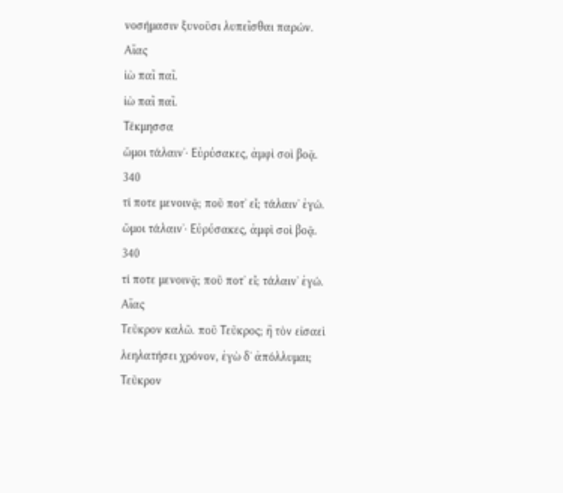νοσήμασιν ξυνοῦσι λυπεῖσθαι παρών.
Αἴας
ἰὼ παῖ παῖ.
ἰὼ παῖ παῖ.
Τέκμησσα
ὤμοι τάλαινʼ· Εὐρύσακες, ἀμφὶ σοὶ βοᾷ.
340
τί ποτε μενοινᾷ; ποῦ ποτʼ εἶ; τάλαινʼ ἐγώ.
ὤμοι τάλαινʼ· Εὐρύσακες, ἀμφὶ σοὶ βοᾷ.
340
τί ποτε μενοινᾷ; ποῦ ποτʼ εἶ; τάλαινʼ ἐγώ.
Αἴας
Τεῦκρον καλῶ. ποῦ Τεῦκρος; ἢ τὸν εἰσαεὶ
λεηλατήσει χρόνον, ἐγὼ δʼ ἀπόλλυμαι;
Τεῦκρον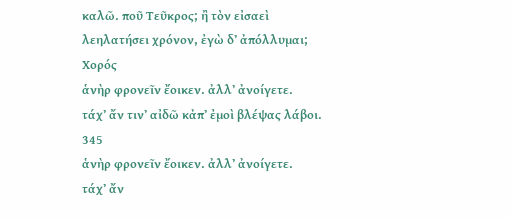καλῶ. ποῦ Τεῦκρος; ἢ τὸν εἰσαεὶ
λεηλατήσει χρόνον, ἐγὼ δʼ ἀπόλλυμαι;
Χορός
ἁνὴρ φρονεῖν ἔοικεν. ἀλλʼ ἀνοίγετε.
τάχʼ ἄν τινʼ αἰδῶ κἀπʼ ἐμοὶ βλέψας λάβοι.
345
ἁνὴρ φρονεῖν ἔοικεν. ἀλλʼ ἀνοίγετε.
τάχʼ ἄν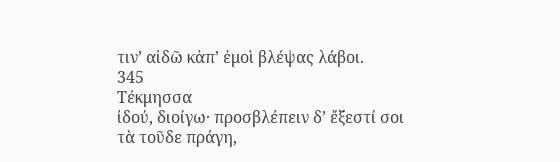τινʼ αἰδῶ κἀπʼ ἐμοὶ βλέψας λάβοι.
345
Τέκμησσα
ἰδού, διοίγω· προσβλέπειν δʼ ἔξεστί σοι
τὰ τοῦδε πράγη,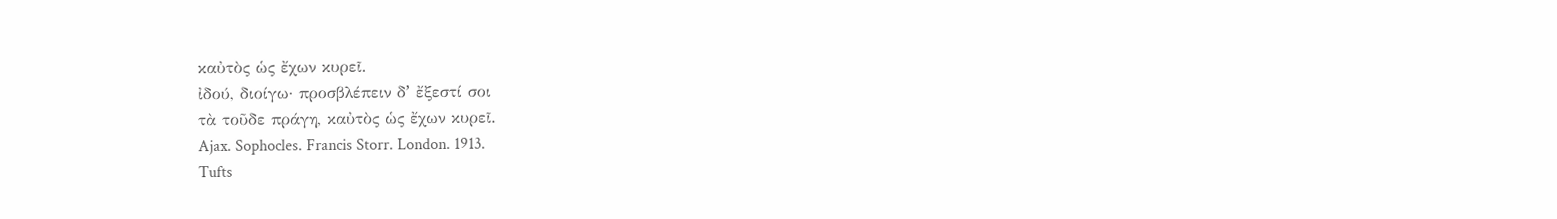καὐτὸς ὡς ἔχων κυρεῖ.
ἰδού, διοίγω· προσβλέπειν δʼ ἔξεστί σοι
τὰ τοῦδε πράγη, καὐτὸς ὡς ἔχων κυρεῖ.
Ajax. Sophocles. Francis Storr. London. 1913.
Tufts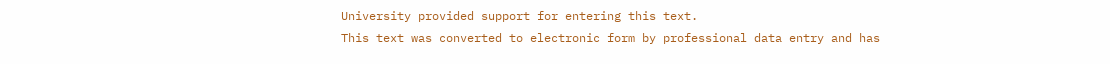University provided support for entering this text.
This text was converted to electronic form by professional data entry and has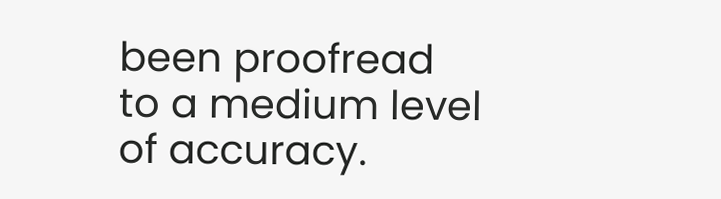been proofread to a medium level of accuracy.